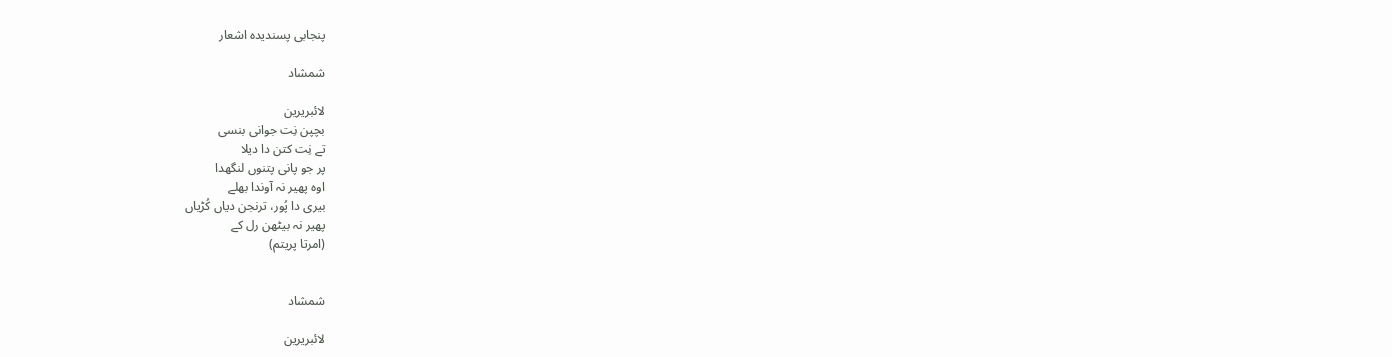پنجابی پسندیدہ اشعار

شمشاد

لائبریرین
بچپن نِت جوانی بنسی
تے نِت کتن دا دیلا
پر جو پانی پتنوں لنگھدا
اوہ پھیر نہ آوندا بھلے
بیری دا پُور، ترنجن دیاں کُڑیاں
پھیر نہ بیٹھن رل کے
(امرتا پریتم)


شمشاد

لائبریرین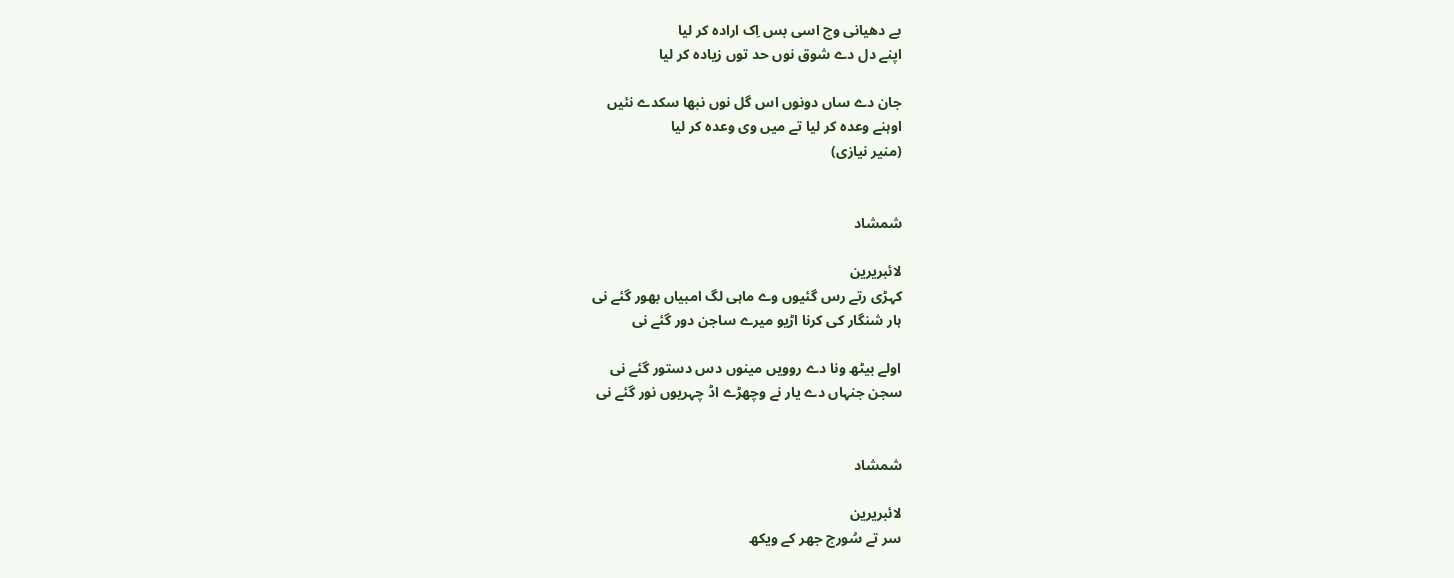بے دھیانی وچ اسی بس اِک ارادہ کر لیا
اپنے دل دے شوق نوں حد توں زیادہ کر لیا

جان دے ساں دونوں اس گل نوں نبھا سکدے نئیں
اوہنے وعدہ کر لیا تے میں وی وعدہ کر لیا
(منیر نیازی)


شمشاد

لائبریرین
کہڑی رتے رس گئیوں وے ماہی لگ امبیاں بھور گئے نی
ہار شنگار کی کرنا اڑیو میرے ساجن دور گئے نی

اولے بیٹھ ونا دے روویں مینوں دس دستور گئے نی
سجن جنہاں دے یار نے وچھڑے اڈ چہریوں نور گئے نی


شمشاد

لائبریرین
سر تے سُورج جھر کے ویکھ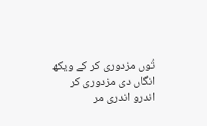تُوں مزدوری کر کے ویکھ
انگاں دی مزدوری کر
اندرو اندری مر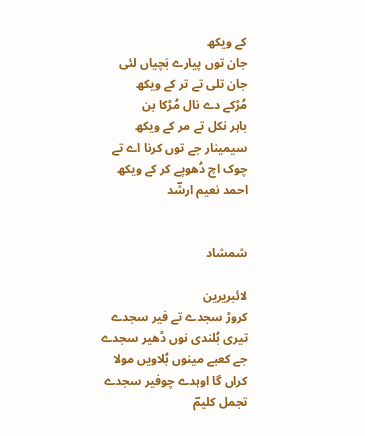کے ویکھ
جان توں پیارے بَچیاں لئی
جان تلی تے تر کے ویکھ
مُڑکے دے نال مُڑکا بن
باہر نکل تے مر کے ویکھ
سیمینار جے توں کرنا اے تے
چوک اچ دُھوپے کر کے ویکھ
احمد نعیم ارشؔد


شمشاد

لائبریرین
کروڑ سجدے تے فیر سجدے
تیری بُلندی نوں ڈھیر سجدے
جے کعبے مینوں بُلاویں مولا
کراں گا اوہدے چوفیر سجدے
تجمل کلیمؔ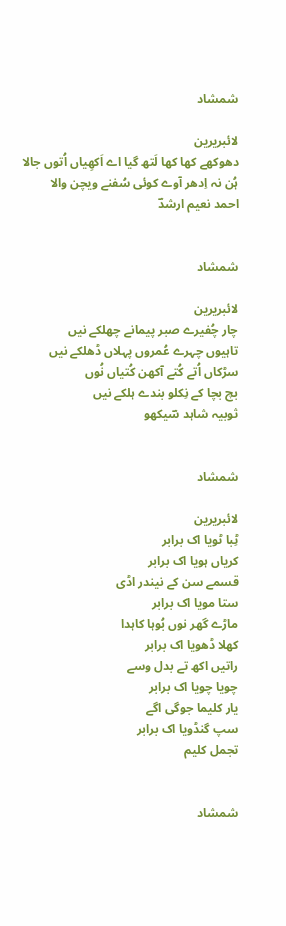شمشاد

لائبریرین
دھوکھے کھا کھا لَتھ گیا اے اَکھِیاں اُتوں جالا
ہُن نہ اِدھر آوے کوئی سُفنے ویچن والا
احمد نعیم ارشدؔ


شمشاد

لائبریرین
چار چُفیرے صبر پیمانے چھلکے نیں
تاہیوں چہرے عُمروں پہلاں ڈھلکے نیں
سڑکاں اُتے کُتے آکھن کُتیاں نُوں
بچ بچا کے نِکلو بندے ہلکے نیں
ثوبیہ شاہد سؔیکھو


شمشاد

لائبریرین
ٹِبا ٹویا اک برابر
کریاں ہویا اک برابر
قسمے سن کے نیندر اڈی
ستا مویا اک برابر
ماڑے گھر نوں بُوہا کاہدا
کھلا ڈھویا اک برابر
راتیں اکھ تے بدل وسے
چویا چویا اک برابر
یار کلیما جوگی اگے
سپ گنڈویا اک برابر
تجمل کلیم


شمشاد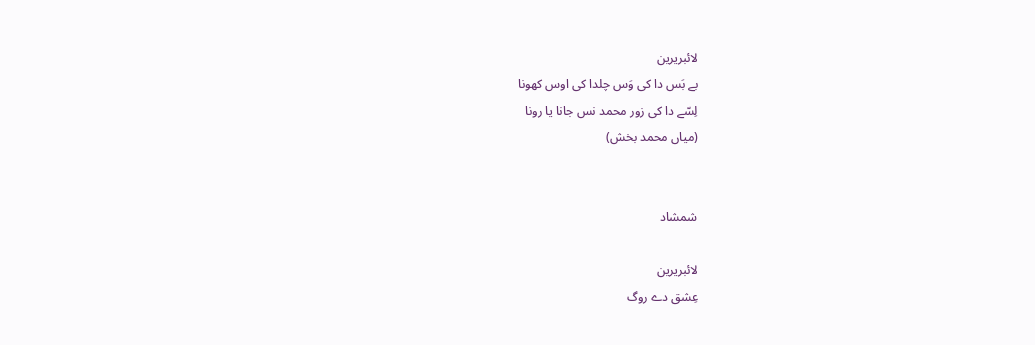لائبریرین
بے بَس دا کی وَس چلدا کی اوس کھونا
لِسّے دا کی زور محمد نس جانا یا رونا
(میاں محمد بخش)


شمشاد

لائبریرین
عِشق دے روگ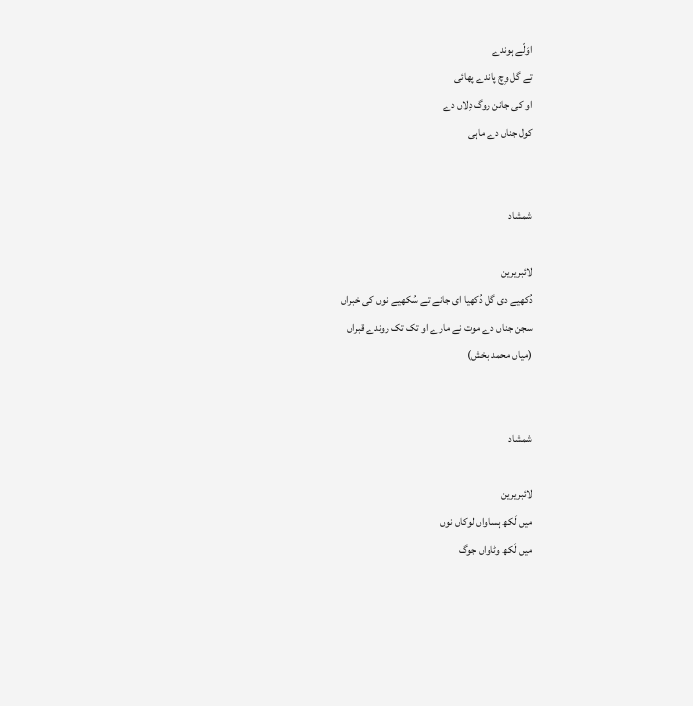اوَلّے ہوندے
تے گل وِچ پاندے پھائی
او کی جانن روگ دِلاں دے
کول جناں دے ماہی


شمشاد

لائبریرین
دُکھیے دی گل دُکھیا ای جانے تے سُکھیے نوں کی خبراں
سجن جناں دے موت نے مارے او تک تک روندے قبراں
(میاں محمد بخش)


شمشاد

لائبریرین
میں لَکھ ہساواں لوکاں نوں
میں لَکھ وٹاواں جوگ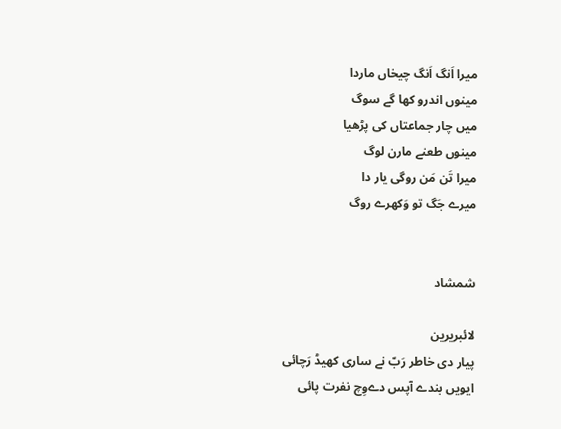میرا اَنگ اَنگ چیخاں ماردا
مینوں اندرو کها گے سوگ
میں چار جماعتاں کی پڑهیا
مینوں طعنے مارن لوگ
میرا تَن مَن روگی یار دا
میرے جَگ تو وَکهرے روگ


شمشاد

لائبریرین
پیار دی خاطر رَبّ نے ساری کھیڈ رَچائی
ایویں بندے آپس دےوِچ نفرت پائی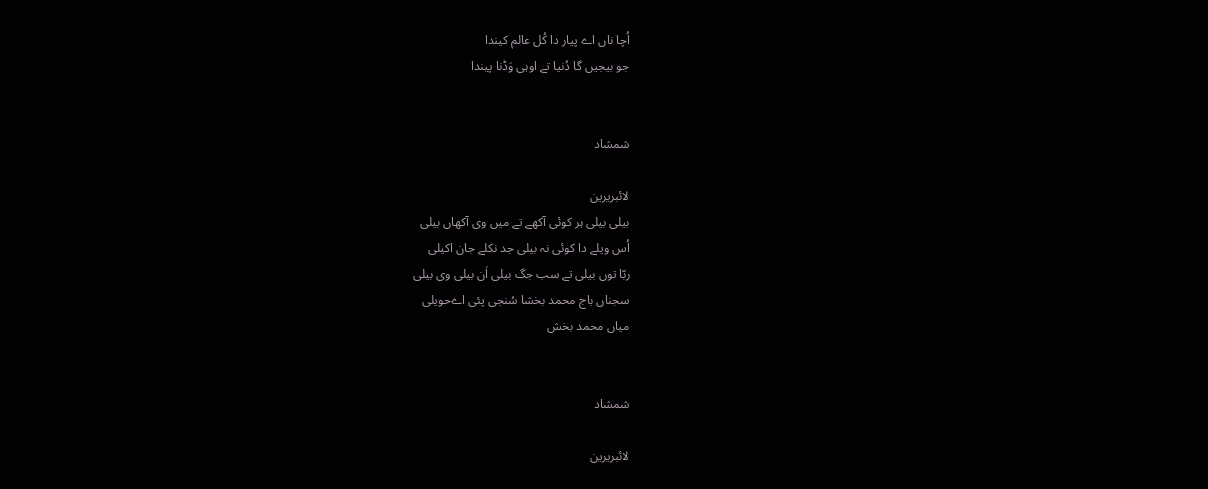اُچا ناں اے پیار دا کُل عالم کیندا
جو بیجیں گا دُنیا تے اوہی وَڈنا پیندا


شمشاد

لائبریرین
بیلی بیلی ہر کوئی آکھے تے میں وی آکھاں بیلی
اُس ویلے دا کوئی نہ بیلی جد نکلے جان اکیلی
ربّا توں بیلی تے سب جگ بیلی اَن بیلی وی بیلی
سجناں باج محمد بخشا سُنجی پئی اےحویلی
میاں محمد بخش


شمشاد

لائبریرین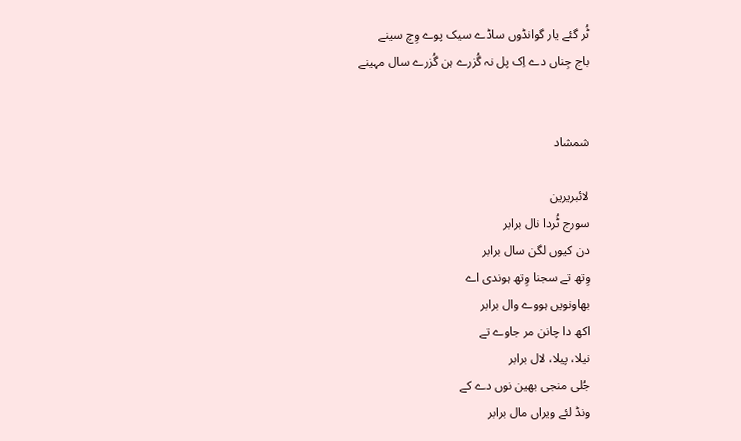ٹُر گئے یار گوانڈوں ساڈے سیک پوے وِچ سینے
باج جِناں دے اِک پل نہ گُزرے ہن گُزرے سال مہینے


شمشاد

لائبریرین
سورج ٹُردا نال برابر
دن کیوں لگن سال برابر
وِتھ تے سجنا وِتھ ہوندی اے
بھاونویں ہووے وال برابر
اکھ دا چانن مر جاوے تے
نیلا، پیلا، لال برابر
جُلی منجی بھین نوں دے کے
ونڈ لئے ویراں مال برابر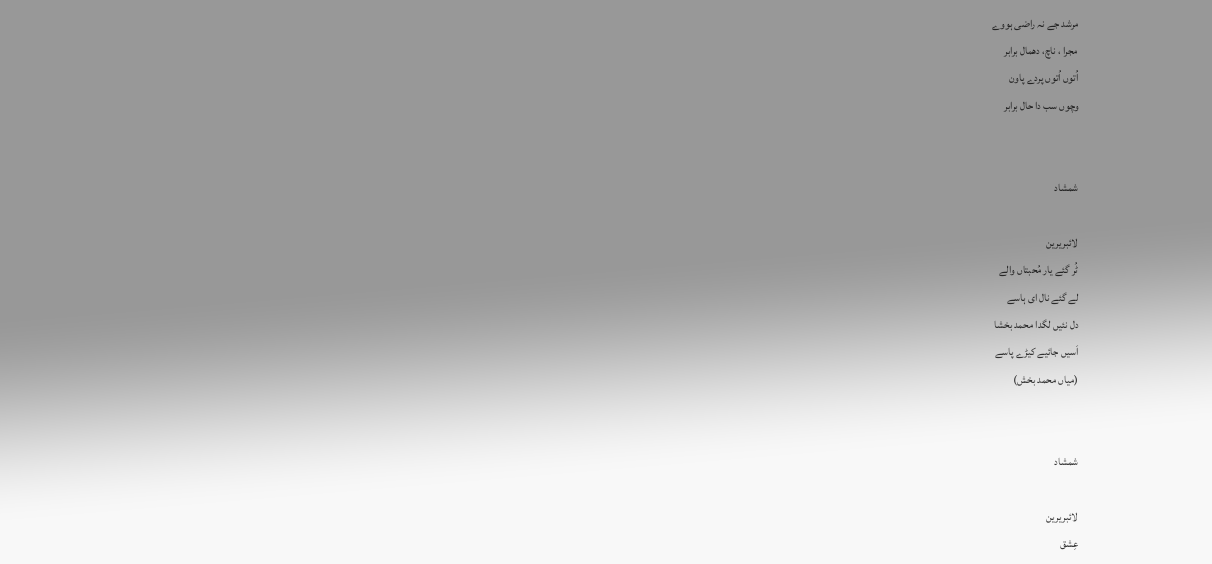مرشد جے نہ راضی ہووے
مجرا ، ناچ، دھمال برابر
اُتوں اُتوں پردے پاون
وچوں سب دا حال برابر


شمشاد

لائبریرین
ٹُر گئے یار مُحبتاں والے
لے گئے نال ای ہاسے
دل نئیں لگدا محمد بخشا
اَسیں جائیے کیڑے پاسے
(میاں محمد بخش)


شمشاد

لائبریرین
عِشق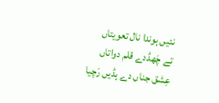نئیں ہوندا نال تعویتاں
تے چَھڈدے قلم دواتاں
عِشق جناں دے ہڈیں رَچیا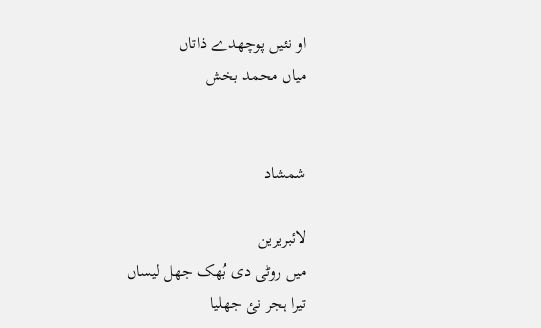او نئیں پوچھدے ذاتاں
میاں محمد بخش


شمشاد

لائبریرین
میں روٹی دی بُھک جھل لیساں
تیرا ہجر نئ جھلیا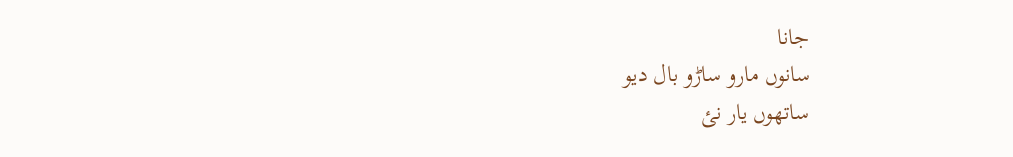جانا
سانوں مارو ساڑو بال دیو
ساتھوں یار نئ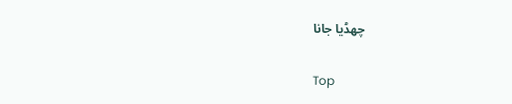چھڈیا جانا

Top